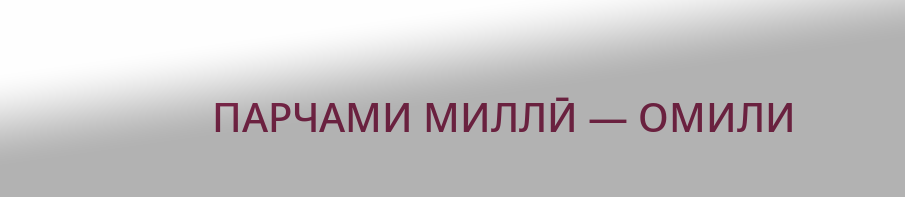ПАРЧАМИ МИЛЛӢ — ОМИЛИ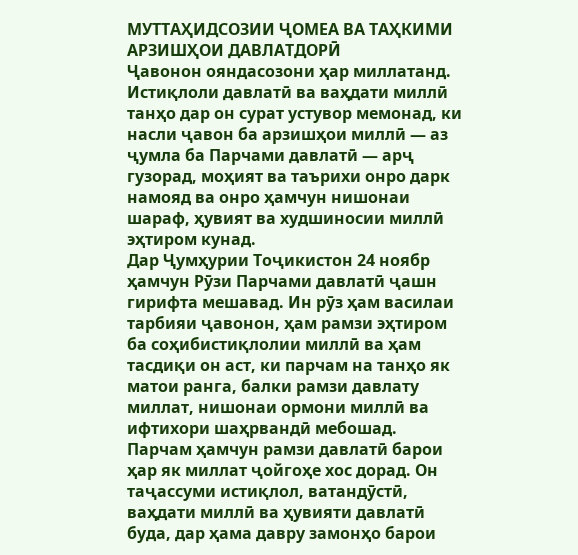МУТТАҲИДСОЗИИ ҶОМЕА ВА ТАҲКИМИ АРЗИШҲОИ ДАВЛАТДОРӢ
Ҷавонон ояндасозони ҳар миллатанд. Истиқлоли давлатӣ ва ваҳдати миллӣ танҳо дар он сурат устувор мемонад, ки насли ҷавон ба арзишҳои миллӣ — аз ҷумла ба Парчами давлатӣ — арҷ гузорад, моҳият ва таърихи онро дарк намояд ва онро ҳамчун нишонаи шараф, ҳувият ва худшиносии миллӣ эҳтиром кунад.
Дар Ҷумҳурии Тоҷикистон 24 ноябр ҳамчун Рӯзи Парчами давлатӣ ҷашн гирифта мешавад. Ин рӯз ҳам василаи тарбияи ҷавонон, ҳам рамзи эҳтиром ба соҳибистиқлолии миллӣ ва ҳам тасдиқи он аст, ки парчам на танҳо як матои ранга, балки рамзи давлату миллат, нишонаи ормони миллӣ ва ифтихори шаҳрвандӣ мебошад.
Парчам ҳамчун рамзи давлатӣ барои ҳар як миллат ҷойгоҳе хос дорад. Он таҷассуми истиқлол, ватандӯстӣ, ваҳдати миллӣ ва ҳувияти давлатӣ буда, дар ҳама давру замонҳо барои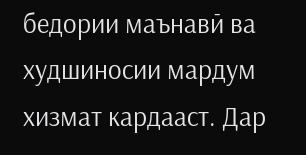бедории маънавӣ ва худшиносии мардум хизмат кардааст. Дар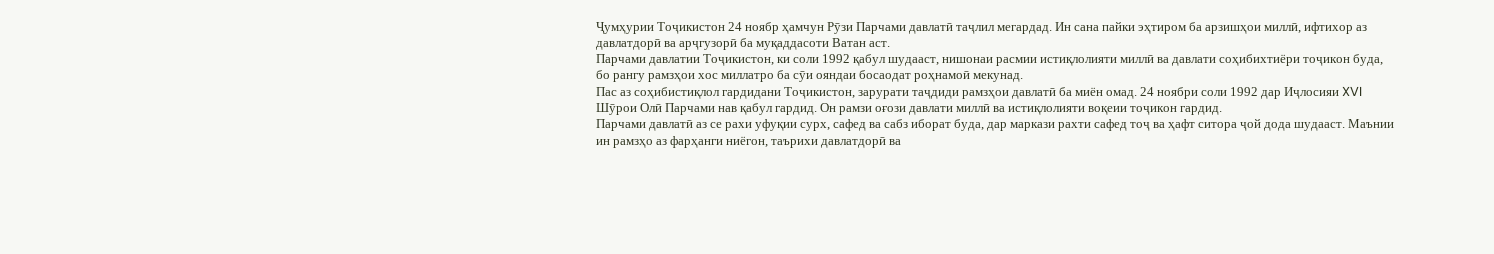Ҷумҳурии Тоҷикистон 24 ноябр ҳамчун Рӯзи Парчами давлатӣ таҷлил мегардад. Ин сана пайки эҳтиром ба арзишҳои миллӣ, ифтихор аз давлатдорӣ ва арҷгузорӣ ба муқаддасоти Ватан аст.
Парчами давлатии Тоҷикистон, ки соли 1992 қабул шудааст, нишонаи расмии истиқлолияти миллӣ ва давлати соҳибихтиёри тоҷикон буда, бо рангу рамзҳои хос миллатро ба сӯи ояндаи босаодат роҳнамоӣ мекунад.
Пас аз соҳибистиқлол гардидани Тоҷикистон, зарурати таҷдиди рамзҳои давлатӣ ба миён омад. 24 ноябри соли 1992 дар Иҷлосияи XVI Шӯрои Олӣ Парчами нав қабул гардид. Он рамзи оғози давлати миллӣ ва истиқлолияти воқеии тоҷикон гардид.
Парчами давлатӣ аз се рахи уфуқии сурх, сафед ва сабз иборат буда, дар маркази рахти сафед тоҷ ва ҳафт ситора ҷой дода шудааст. Маънии ин рамзҳо аз фарҳанги ниёгон, таърихи давлатдорӣ ва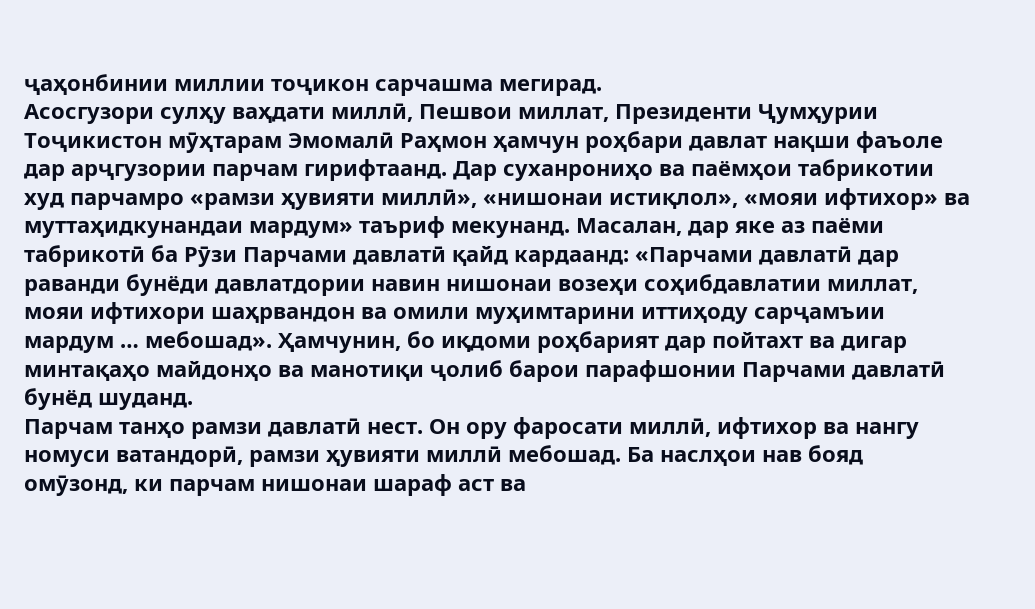ҷаҳонбинии миллии тоҷикон сарчашма мегирад.
Асосгузори сулҳу ваҳдати миллӣ, Пешвои миллат, Президенти Ҷумҳурии Тоҷикистон мӯҳтарам Эмомалӣ Раҳмон ҳамчун роҳбари давлат нақши фаъоле дар арҷгузории парчам гирифтаанд. Дар суханрониҳо ва паёмҳои табрикотии худ парчамро «рамзи ҳувияти миллӣ», «нишонаи истиқлол», «мояи ифтихор» ва муттаҳидкунандаи мардум» таъриф мекунанд. Масалан, дар яке аз паёми табрикотӣ ба Рӯзи Парчами давлатӣ қайд кардаанд: «Парчами давлатӣ дар раванди бунёди давлатдории навин нишонаи возеҳи соҳибдавлатии миллат, мояи ифтихори шаҳрвандон ва омили муҳимтарини иттиҳоду сарҷамъии мардум … мебошад». Ҳамчунин, бо иқдоми роҳбарият дар пойтахт ва дигар минтақаҳо майдонҳо ва манотиқи ҷолиб барои парафшонии Парчами давлатӣ бунёд шуданд.
Парчам танҳо рамзи давлатӣ нест. Он ору фаросати миллӣ, ифтихор ва нангу номуси ватандорӣ, рамзи ҳувияти миллӣ мебошад. Ба наслҳои нав бояд омӯзонд, ки парчам нишонаи шараф аст ва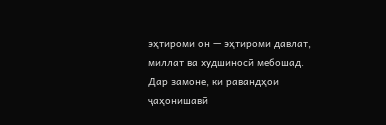эҳтироми он — эҳтироми давлат, миллат ва худшиносӣ мебошад.
Дар замоне, ки равандҳои ҷаҳонишавӣ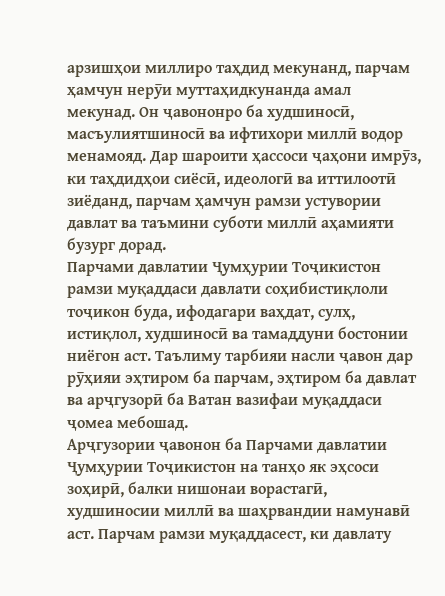арзишҳои миллиро таҳдид мекунанд, парчам ҳамчун нерӯи муттаҳидкунанда амал мекунад. Он ҷавононро ба худшиносӣ, масъулиятшиносӣ ва ифтихори миллӣ водор менамояд. Дар шароити ҳассоси ҷаҳони имрӯз, ки таҳдидҳои сиёсӣ, идеологӣ ва иттилоотӣ зиёданд, парчам ҳамчун рамзи устувории давлат ва таъмини суботи миллӣ аҳамияти бузург дорад.
Парчами давлатии Ҷумҳурии Тоҷикистон рамзи муқаддаси давлати соҳибистиқлоли тоҷикон буда, ифодагари ваҳдат, сулҳ, истиқлол, худшиносӣ ва тамаддуни бостонии ниёгон аст. Таълиму тарбияи насли ҷавон дар рӯҳияи эҳтиром ба парчам, эҳтиром ба давлат ва арҷгузорӣ ба Ватан вазифаи муқаддаси ҷомеа мебошад.
Арҷгузории ҷавонон ба Парчами давлатии Ҷумҳурии Тоҷикистон на танҳо як эҳсоси зоҳирӣ, балки нишонаи ворастагӣ, худшиносии миллӣ ва шаҳрвандии намунавӣ аст. Парчам рамзи муқаддасест, ки давлату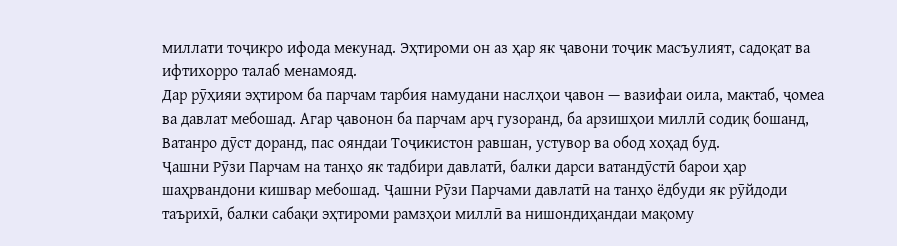миллати тоҷикро ифода мекунад. Эҳтироми он аз ҳар як ҷавони тоҷик масъулият, садоқат ва ифтихорро талаб менамояд.
Дар рӯҳияи эҳтиром ба парчам тарбия намудани наслҳои ҷавон — вазифаи оила, мактаб, ҷомеа ва давлат мебошад. Агар ҷавонон ба парчам арҷ гузоранд, ба арзишҳои миллӣ содиқ бошанд, Ватанро дӯст доранд, пас ояндаи Тоҷикистон равшан, устувор ва обод хоҳад буд.
Ҷашни Рӯзи Парчам на танҳо як тадбири давлатӣ, балки дарси ватандӯстӣ барои ҳар шаҳрвандони кишвар мебошад. Ҷашни Рӯзи Парчами давлатӣ на танҳо ёдбуди як рӯйдоди таърихӣ, балки сабақи эҳтироми рамзҳои миллӣ ва нишондиҳандаи мақому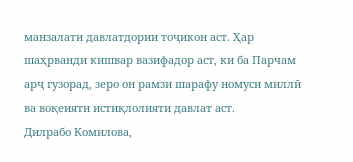манзалати давлатдории тоҷикон аст. Ҳар шаҳрванди кишвар вазифадор аст, ки ба Парчам арҷ гузорад, зеро он рамзи шарафу номуси миллӣ ва воқеияти истиқлолияти давлат аст.
Дилрабо Комилова,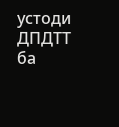устоди ДПДТТ ба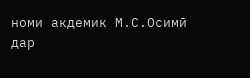номи акдемик М.С.Осимӣ
дар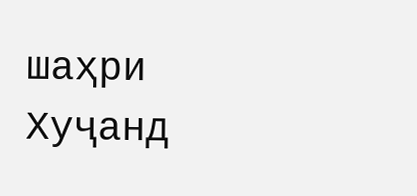шаҳри Хуҷанд